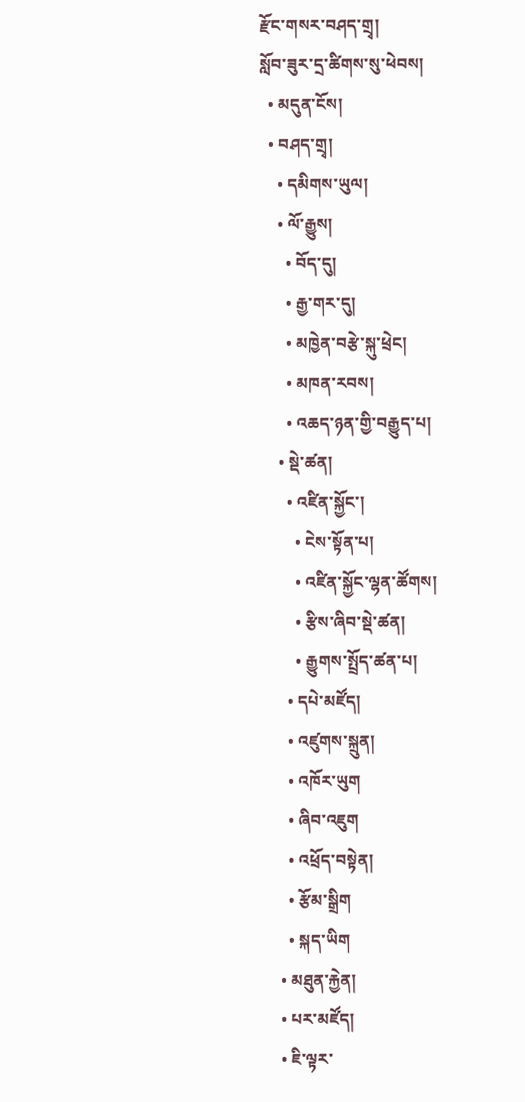རྫོང་གསར་བཤད་གྲྭ།
སློབ་ཟུར་དྲ་ཚིགས་སུ་ཕེབས།
  • མདུན་ངོས།
  • བཤད་གྲྭ།
    • དམིགས་ཡུལ།
    • ལོ་རྒྱུས།
      • བོད་དུ།
      • རྒྱ་གར་དུ།
      • མཁྱེན་བརྩེ་སྐུ་ཕྲེང།
      • མཁན་རབས།
      • འཆད་ཉན་གྱི་བརྒྱུད་པ།
    • སྡེ་ཚན།
      • འཛིན་སྐྱོང་།
        • ངེས་སྟོན་པ།
        • འཛིན་སྐྱོང་ལྷན་ཚོགས།
        • རྩིས་ཞིབ་སྡེ་ཚན།
        • རྒྱུགས་སྤྲོད་ཚན་པ།
      • དཔེ་མཛོད།
      • འཛུགས་སྐྲུན།
      • འཁོར་ཡུག
      • ཞིབ་འཇུག
      • འཕྲོད་བསྟེན།
      • རྩོམ་སྒྲིག
      • སྐད་ཡིག
    • མཐུན་རྐྱེན།
    • པར་མཛོད།
    • ཇི་ལྟར་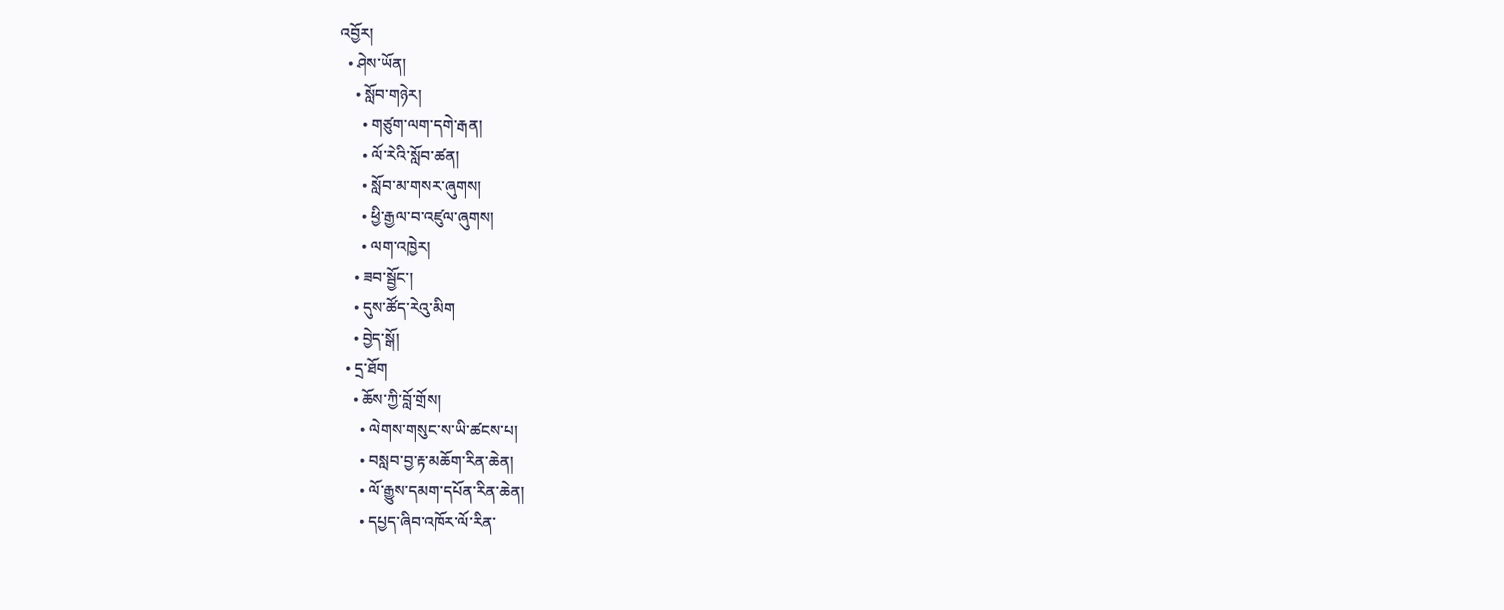འབྱོར།
  • ཤེས་ཡོན།
    • སློབ་གཉེར།
      • གཙུག་ལག་དགེ་རྒན།
      • ལོ་རེའི་སློབ་ཚན།
      • སློབ་མ་གསར་ཞུགས།
      • ཕྱི་རྒྱལ་བ་འཛུལ་ཞུགས།
      • ལག་འཁྱེར།
    • ཟབ་སྦྱོང་།
    • དུས་ཚོད་རེའུ་མིག
    • བྱེད་སྒོ།
  • དྲ་ཐོག
    • ཆོས་ཀྱི་བློ་གྲོས།
      • ལེགས་གསུང་ས་ཡི་ཚངས་པ།
      • བསླབ་བྱ་རྟ་མཆོག་རིན་ཆེན།
      • ལོ་རྒྱུས་དམག་དཔོན་རིན་ཆེན།
      • དཔྱད་ཞིབ་འཁོར་ལོ་རིན་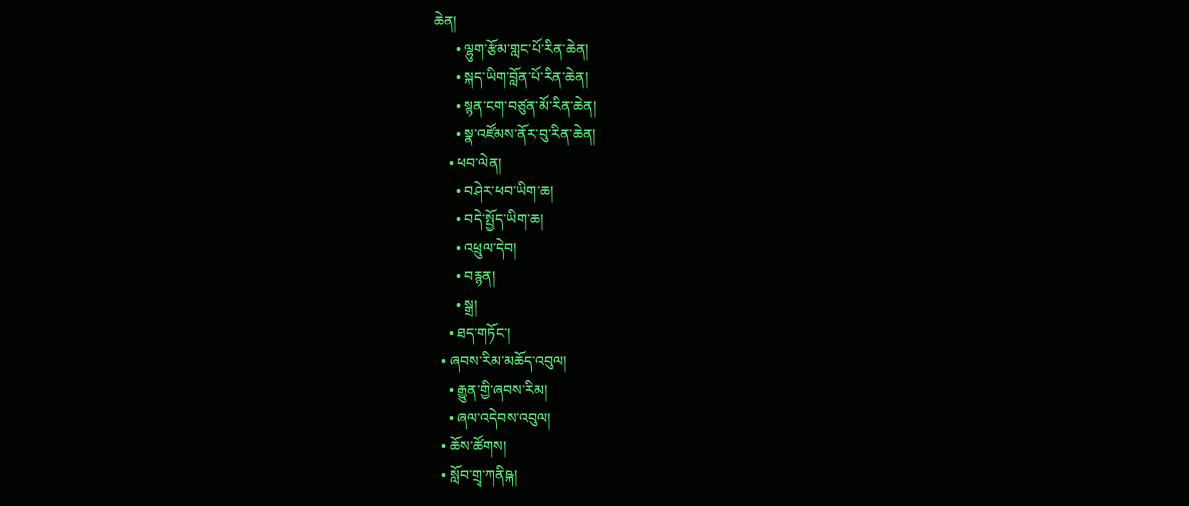ཆེན།
      • ལྷུག་རྩོམ་གླང་པོ་རིན་ཆེན།
      • སྐད་ཡིག་བློན་པོ་རིན་ཆེན།
      • སྙན་ངག་བཙུན་མོ་རིན་ཆེན།
      • སྣ་འཛོམས་ནོར་བུ་རིན་ཆེན།
    • ཕབ་ལེན།
      • བཤེར་ཕབ་ཡིག་ཆ།
      • བདེ་སྤྱོད་ཡིག་ཆ།
      • འཕྲུལ་དེབ།
      • བརྙན།
      • སྒྲ།
    • ཐད་གཏོང་།
  • ཞབས་རིམ་མཆོད་འབུལ།
    • རྒྱུན་གྱི་ཞབས་རིམ།
    • ཞལ་འདེབས་འབུལ།
  • ཆོས་ཚོགས།
  • སློབ་གྲྭ་ཀནིཥྐ།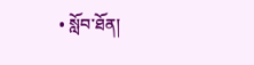• སློབ་ཐོན།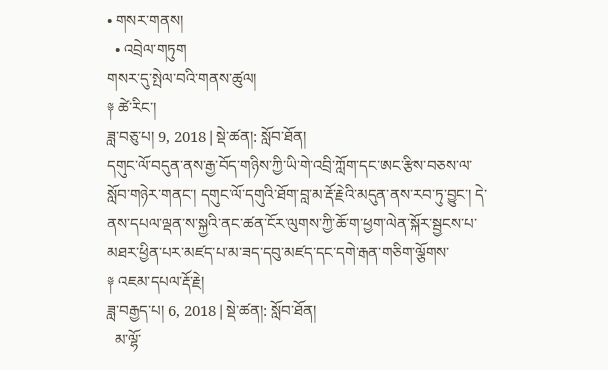• གསར་གནས།
  • འབྲེལ་གཏུག
གསར་དུ་སྤེལ་བའི་གནས་ཚུལ།
༈ ཚེ་རིང་།
ཟླ་བཅུ་པ། 9, 2018 | སྡེ་ཚན།: སློབ་ཐོན།
དགུང་ལོ་བདུན་ནས་རྒྱ་བོད་གཉིས་ཀྱི་ཡི་གེ་འབྲི་ཀློག་དང་ཨང་རྩིས་བཅས་ལ་སློབ་གཉེར་གནང་། དགུང་ལོ་དགུའི་ཐོག་བླ་མ་རྡོ་རྗེའི་མདུན་ནས་རབ་ཏུ་བྱུང་། དེ་ནས་དཔལ་ལྡན་ས་སྐྱའི་ནང་ཚན་ངོར་ལུགས་ཀྱི་ཆོ་ག་ཕྱག་ལེན་སྐོར་སྦྱངས་པ་མཐར་ཕྱིན་པར་མཛད་པ་མ་ཟད་དབུ་མཛད་དང་དགེ་རྒན་གཅིག་ལྕོགས་
༈ འཇམ་དཔལ་རྡོ་རྗེ།
ཟླ་བརྒྱད་པ། 6, 2018 | སྡེ་ཚན།: སློབ་ཐོན།
  མ་ལྷོ་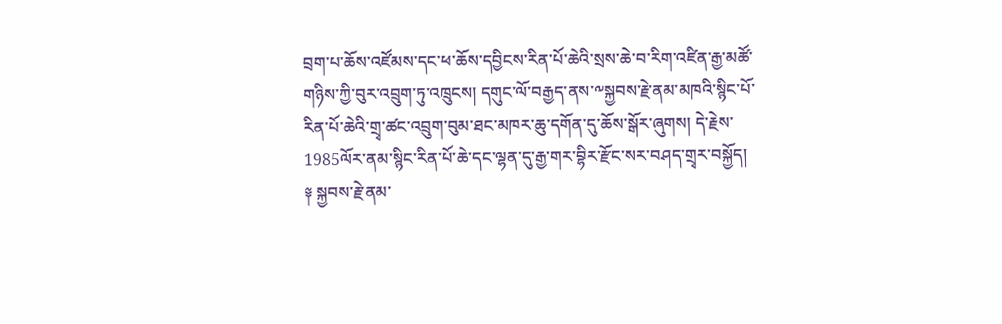བྲག་པ་ཆོས་འཛོམས་དང་ཕ་ཆོས་དབྱིངས་རིན་པོ་ཆེའི་སྲས་ཆེ་བ་རིག་འཛིན་རྒྱ་མཚོ་གཉིས་ཀྱི་བུར་འབྲུག་ཏུ་འཁྲུངས། དགུང་ལོ་བརྒྱད་ནས་༸སྐྱབས་རྗེ་ནམ་མཁའི་སྙིང་པོ་རིན་པོ་ཆེའི་གྲྭ་ཚང་འབྲུག་བུམ་ཐང་མཁར་ཆུ་དགོན་དུ་ཆོས་སྒོར་ཞུགས། དེ་རྗེས་1985ལོར་ནམ་སྙིང་རིན་པོ་ཆེ་དང་ལྷན་དུ་རྒྱ་གར་བྷིར་རྫོང་སར་བཤད་གྲྭར་བསྐྱོད།
༈ སྐྱབས་རྗེ་ནམ་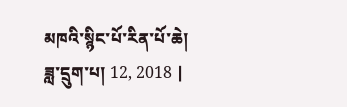མཁའི་སྙིང་པོ་རིན་པོ་ཆེ།
ཟླ་དྲུག་པ། 12, 2018 |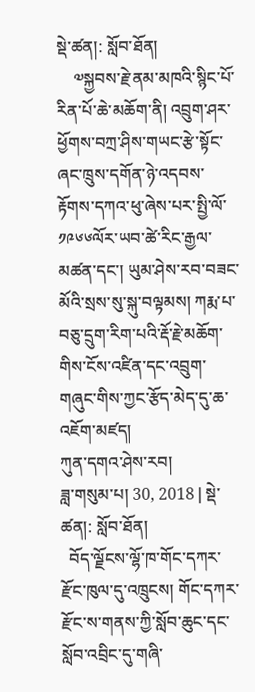སྡེ་ཚན།: སློབ་ཐོན།
    ༧སྐྱབས་རྗེ་ནམ་མཁའི་སྙིང་པོ་རིན་པོ་ཆེ་མཆོག་ནི། འབྲུག་ཤར་ཕྱོགས་བཀྲ་ཤིས་གཡང་རྩེ་སྟོང་ཞང་ཁྲུས་དགོན་ཉེ་འདབས་རྟོགས་དཀའ་ཕུ་ཞེས་པར་སྤྱི་ལོ་༡༩༦༦ལོར་ཡབ་ཚེ་རིང་རྒྱལ་མཚན་དང་། ཡུམ་ཤེས་རབ་བཟང་མོའི་སྲས་སུ་སྐུ་བལྟམས། ཀརྨ་པ་བཅུ་དྲུག་རིག་པའི་རྡོ་རྗེ་མཆོག་གིས་ངོས་འཛིན་དང་འབྲུག་གཞུང་གིས་ཀྱང་རྩོད་མེད་དུ་ཆ་འཇོག་མཛད།
ཀུན་དགའ་ཤེས་རབ།
ཟླ་གསུམ་པ། 30, 2018 | སྡེ་ཚན།: སློབ་ཐོན།
  བོད་ལྗོངས་ལྷོ་ཁ་གོང་དཀར་རྫོང་ཁུལ་དུ་འཁྲུངས། གོང་དཀར་རྫོང་ས་གནས་ཀྱི་སློབ་ཆུང་དང་སློབ་འབྲིང་དུ་གཞི་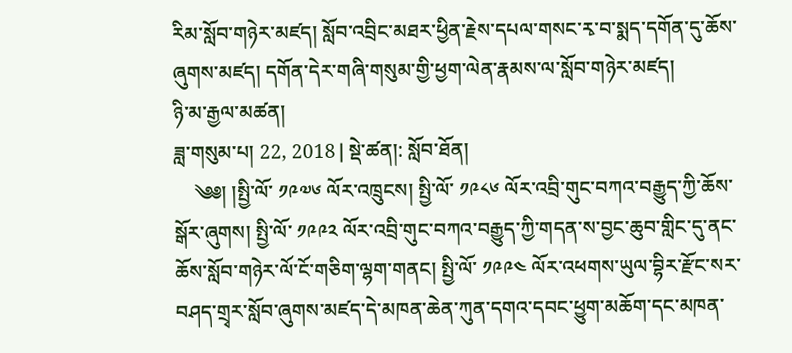རིམ་སློབ་གཉེར་མཛད། སློབ་འབྲིང་མཐར་ཕྱིན་རྗེས་དཔལ་གསང་རྭ་བ་སྨད་དགོན་དུ་ཆོས་ཞུགས་མཛད། དགོན་དེར་གཞི་གསུམ་གྱི་ཕྱག་ལེན་རྣམས་ལ་སློབ་གཉེར་མཛད།
ཉི་མ་རྒྱལ་མཚན།
ཟླ་གསུམ་པ། 22, 2018 | སྡེ་ཚན།: སློབ་ཐོན།
    ༄༅། །སྤྱི་ལོ་ ༡༩༧༦ ལོར་འཁྲུངས། སྤྱི་ལོ་ ༡༩༨༦ ལོར་འབྲི་གུང་བཀའ་བརྒྱུད་ཀྱི་ཆོས་སྒོར་ཞུགས། སྤྱི་ལོ་ ༡༩༩༢ ལོར་འབྲི་གུང་བཀའ་བརྒྱུད་ཀྱི་གདན་ས་བྱང་ཆུབ་གླིང་དུ་ནང་ཆོས་སློབ་གཉེར་ལོ་ངོ་གཅིག་ལྷག་གནང། སྤྱི་ལོ་ ༡༩༩༤ ལོར་འཕགས་ཡུལ་བྷིར་རྫོང་སར་བཤད་གྲྭར་སློབ་ཞུགས་མཛད་དེ་མཁན་ཆེན་ཀུན་དགའ་དབང་ཕྱུག་མཆོག་དང་མཁན་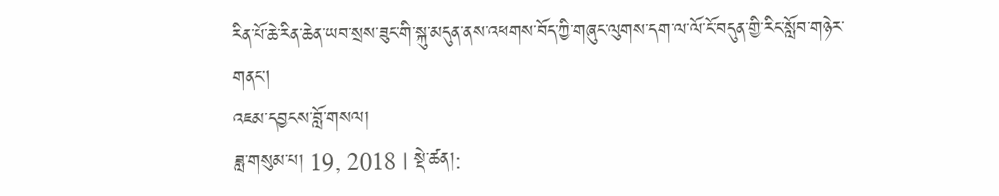རིན་པོ་ཆེ་རིན་ཆེན་ཡབ་སྲས་ཟུང་གི་སྐུ་མདུན་ནས་འཕགས་བོད་ཀྱི་གཞུང་ལུགས་དག་ལ་ལོ་ངོ་བདུན་གྱི་རིང་སློབ་གཉེར་གནང།
འཇམ་དབྱངས་བློ་གསལ།
ཟླ་གསུམ་པ། 19, 2018 | སྡེ་ཚན།: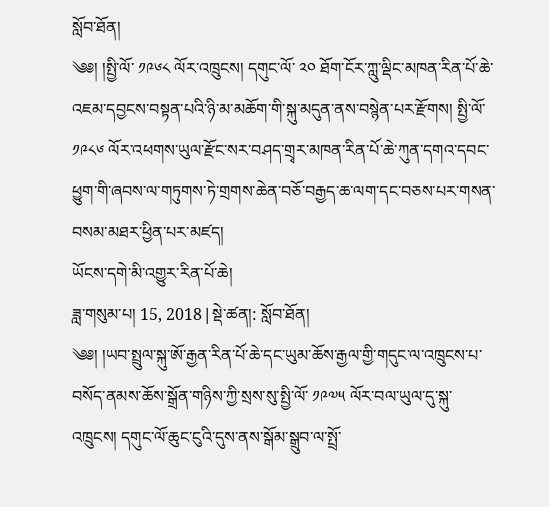སློབ་ཐོན།
༄༅། །སྤྱི་ལོ་ ༡༩༦༨ ལོར་འཁྲུངས། དགུང་ལོ་ ༢༠ ཐོག་ངོར་ཀླུ་ལྡིང་མཁན་རིན་པོ་ཆེ་འཇམ་དབྱངས་བསྟན་པའི་ཉི་མ་མཆོག་གི་སྐུ་མདུན་ནས་བསྙེན་པར་རྫོགས། སྤྱི་ལོ་ ༡༩༨༦ ལོར་འཕགས་ཡུལ་རྫོང་སར་བཤད་གྲྭར་མཁན་རིན་པོ་ཆེ་ཀུན་དགའ་དབང་ཕྱུག་གི་ཞབས་ལ་གཏུགས་ཏེ་གྲགས་ཆེན་བཅོ་བརྒྱད་ཆ་ལག་དང་བཅས་པར་གསན་བསམ་མཐར་ཕྱིན་པར་མཛད།
ཡོངས་དགེ་མི་འགྱུར་རིན་པོ་ཆེ།
ཟླ་གསུམ་པ། 15, 2018 | སྡེ་ཚན།: སློབ་ཐོན།
༄༅། །ཡབ་སྤྲུལ་སྐུ་ཨོ་རྒྱན་ཪིན་པོ་ཆེ་དང་ཡུམ་ཆོས་རྒྱལ་གྱི་གདུང་ལ་འཁྲུངས་པ་བསོད་ནམས་ཆོས་སྒྲོན་གཉིས་ཀྱི་སྲས་སུ་སྤྱི་ལོ་ ༡༩༧༥ ལོར་བལ་ཡུལ་དུ་སྐུ་འཁྲུངས། དགུང་ལོ་ཆུང་ངུའི་དུས་ནས་སྒོམ་སྒྲུབ་ལ་སྤྲོ་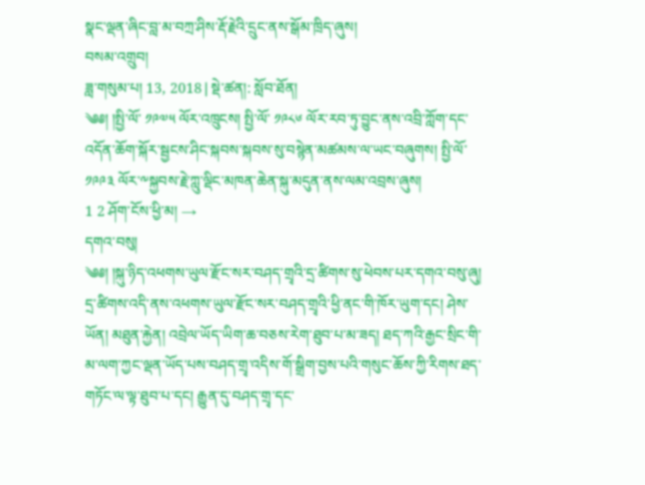སྣང་ལྡན་ཞིང་བླ་མ་བཀྲ་ཤིས་རྡོ་རྗེའི་དྲུང་ནས་སྒོམ་ཁྲིད་ཞུས།
བསམ་འགྲུབ།
ཟླ་གསུམ་པ། 13, 2018 | སྡེ་ཚན།: སློབ་ཐོན།
༄༅། །སྤྱི་ལོ་ ༡༩༧༥ ལོར་འཁྲུངས། སྤྱི་ལོ་ ༡༩༨༦ ལོར་རབ་ཏུ་བྱུང་ནས་འབྲི་ཀློག་དང་འདོན་ཆོག་སྐོར་སྦྱངས་ཤིང་སྐབས་སྐབས་སུ་བསྙེན་མཚམས་ལ་ཡང་བཞུགས། སྤྱི་ལོ་ ༡༩༩༣ ལོར་༸སྐྱབས་རྗེ་ཀླུ་ལྡིང་མཁན་ཆེན་སྐུ་མདུན་ནས་ལམ་འབྲས་ཞུས།
1 2 ཤོག་ངོས་ཕྱི་མ། →
དགའ་བསུ།
༄༅། །སྐུ་ཉིད་འཕགས་ཡུལ་རྫོང་སར་བཤད་གྲྭའི་དྲ་ཚིགས་སུ་ཕེབས་པར་དགའ་བསུ་ཞུ།
དྲ་ཚིགས་འདི་ནས་འཕགས་ཡུལ་རྫོང་སར་བཤད་གྲྭའི་ཕྱི་ནང་གི་ཁོར་ཡུག་དང། ཤེས་ཡོན། མཐུན་རྐྱེན། འབྲེལ་ཡོད་ཡིག་ཆ་བཅས་རེག་ཐུབ་པ་མ་ཟད། ཐད་ཀའི་རྒྱང་སྲིང་གི་མ་ལག་ཀྱང་ལྡན་ཡོད་པས་བཤད་གྲྭ་འདིས་གོ་སྒྲིག་བྱས་པའི་གསུང་ཆོས་ཀྱི་རིགས་ཐད་གཏོང་ལ་ལྟ་ཐུབ་པ་དང། རྒྱུན་དུ་བཤད་གྲྭ་དང་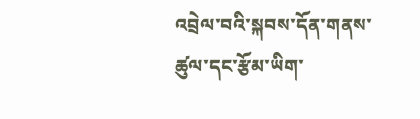འབྲེལ་བའི་སྐབས་དོན་གནས་ཚུལ་དང་རྩོམ་ཡིག་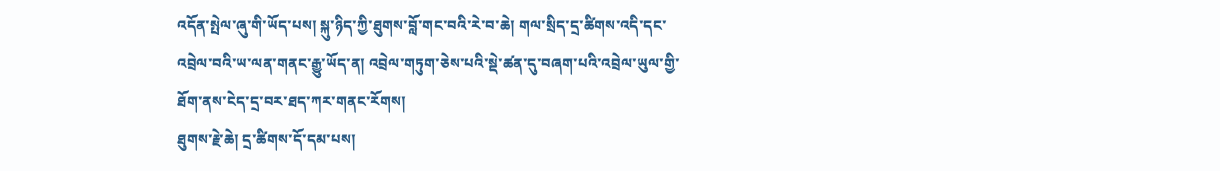འདོན་སྤེལ་ཞུ་གི་ཡོད་པས། སྐུ་ཉིད་ཀྱི་ཐུགས་བློ་གང་བའི་རེ་བ་ཆེ། གལ་སྲིད་དྲ་ཚིགས་འདི་དང་འབྲེལ་བའི་ཡ་ལན་གནང་རྒྱུ་ཡོད་ན། འབྲེལ་གཏུག་ཅེས་པའི་སྡེ་ཚན་དུ་བཞག་པའི་འབྲེལ་ཡུལ་གྱི་ཐོག་ནས་ངེད་དྲ་བར་ཐད་ཀར་གནང་རོགས།
ཐུགས་རྗེ་ཆེ། དྲ་ཚིགས་དོ་དམ་པས།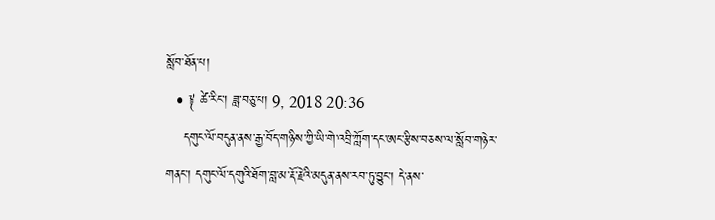སློབ་ཐོན་པ།
  • ༈ ཚེ་རིང་། ཟླ་བཅུ་པ། 9, 2018 20:36
    དགུང་ལོ་བདུན་ནས་རྒྱ་བོད་གཉིས་ཀྱི་ཡི་གེ་འབྲི་ཀློག་དང་ཨང་རྩིས་བཅས་ལ་སློབ་གཉེར་གནང་། དགུང་ལོ་དགུའི་ཐོག་བླ་མ་རྡོ་རྗེའི་མདུན་ནས་རབ་ཏུ་བྱུང་། དེ་ནས་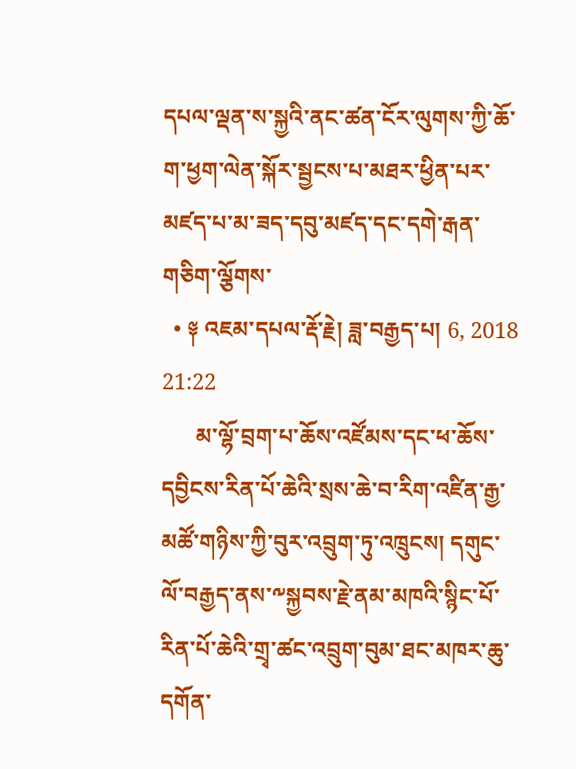དཔལ་ལྡན་ས་སྐྱའི་ནང་ཚན་ངོར་ལུགས་ཀྱི་ཆོ་ག་ཕྱག་ལེན་སྐོར་སྦྱངས་པ་མཐར་ཕྱིན་པར་མཛད་པ་མ་ཟད་དབུ་མཛད་དང་དགེ་རྒན་གཅིག་ལྕོགས་
  • ༈ འཇམ་དཔལ་རྡོ་རྗེ། ཟླ་བརྒྱད་པ། 6, 2018 21:22
      མ་ལྷོ་བྲག་པ་ཆོས་འཛོམས་དང་ཕ་ཆོས་དབྱིངས་རིན་པོ་ཆེའི་སྲས་ཆེ་བ་རིག་འཛིན་རྒྱ་མཚོ་གཉིས་ཀྱི་བུར་འབྲུག་ཏུ་འཁྲུངས། དགུང་ལོ་བརྒྱད་ནས་༸སྐྱབས་རྗེ་ནམ་མཁའི་སྙིང་པོ་རིན་པོ་ཆེའི་གྲྭ་ཚང་འབྲུག་བུམ་ཐང་མཁར་ཆུ་དགོན་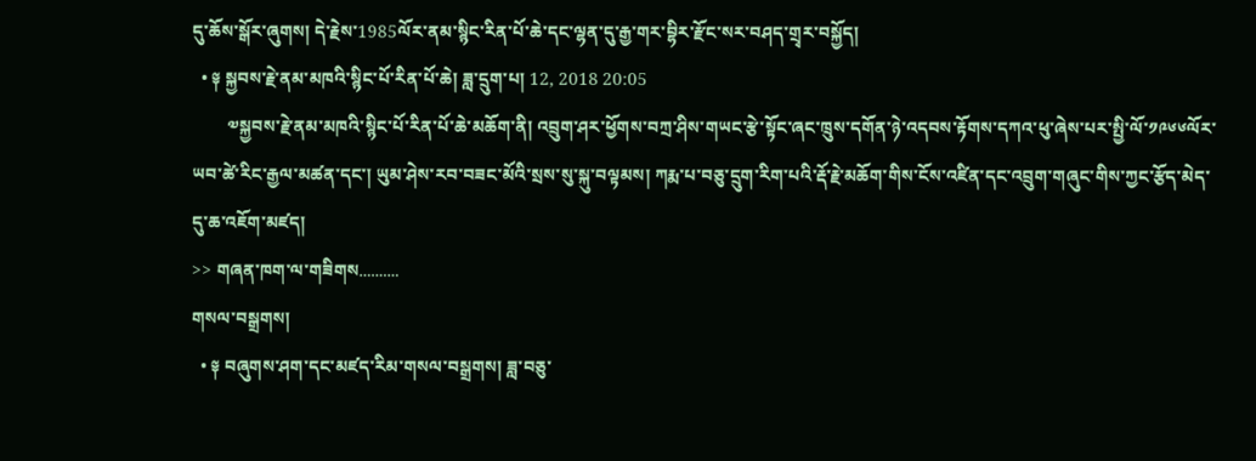དུ་ཆོས་སྒོར་ཞུགས། དེ་རྗེས་1985ལོར་ནམ་སྙིང་རིན་པོ་ཆེ་དང་ལྷན་དུ་རྒྱ་གར་བྷིར་རྫོང་སར་བཤད་གྲྭར་བསྐྱོད།
  • ༈ སྐྱབས་རྗེ་ནམ་མཁའི་སྙིང་པོ་རིན་པོ་ཆེ། ཟླ་དྲུག་པ། 12, 2018 20:05
        ༧སྐྱབས་རྗེ་ནམ་མཁའི་སྙིང་པོ་རིན་པོ་ཆེ་མཆོག་ནི། འབྲུག་ཤར་ཕྱོགས་བཀྲ་ཤིས་གཡང་རྩེ་སྟོང་ཞང་ཁྲུས་དགོན་ཉེ་འདབས་རྟོགས་དཀའ་ཕུ་ཞེས་པར་སྤྱི་ལོ་༡༩༦༦ལོར་ཡབ་ཚེ་རིང་རྒྱལ་མཚན་དང་། ཡུམ་ཤེས་རབ་བཟང་མོའི་སྲས་སུ་སྐུ་བལྟམས། ཀརྨ་པ་བཅུ་དྲུག་རིག་པའི་རྡོ་རྗེ་མཆོག་གིས་ངོས་འཛིན་དང་འབྲུག་གཞུང་གིས་ཀྱང་རྩོད་མེད་དུ་ཆ་འཇོག་མཛད།
>> གཞན་ཁག་ལ་གཟིགས..........
གསལ་བསྒྲགས།
  • ༈ བཞུགས་ཤག་དང་མཛད་རིམ་གསལ་བསྒྲགས། ཟླ་བཅུ་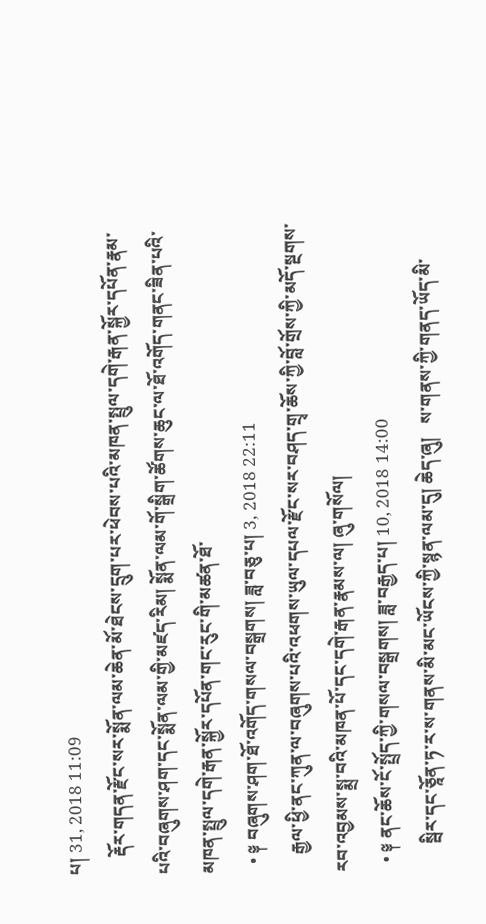པ། 31, 2018 11:09
    རྡོར་གདན་རྫོང་སར་སྨོན་ལམ་ཆེན་མོ་ཐེངས་དྲུག་པར་ཕེབས་པའི་མཁན་སྤྲུལ་དགེ་རྒན་སྐྱོར་དཔོན་རྣམ་པའི་བཞུགས་ཤག་དང་སྨོན་ལམ་གྱི་མཛད་རིམ། སྨོན་ལམ་གོ་སྒྲིག་ཚོགས་ཆུང་ལ་ཐོ་འགོད་གནང་ཟིན་པའི་མཁན་སྤྲུལ་དགེ་རྒན་སྐྱོར་དཔོན་གང་རུང་གི་མཚན་ཐོ་
  • ༈ བཞུགས་ཤག་ཐོ་འགོད་གསལ་བསྒྲགས། ཟླ་བཅུ་པ། 3, 2018 22:11
    རྒྱལ་ཕྱི་ནང་ཀུན་ལ་བཞུགས་པའི་འཕགས་ཡུལ་དཔལ་རྫོང་སར་བཤད་གྲྭ་ཆོས་ཀྱི་བློ་གྲོས་ཀྱི་མདོ་སྔགས་རབ་འབྱམས་སྨྲ་བའི་མཁན་པོ་དང་དགེ་རྒན་རྣམས་ལ། ཞུ་གསོལ།
  • ༈ ནང་ཆོས་ངོ་སྤྲོད་ཀྱི་གསལ་བསྒྲགས། ཟླ་བརྒྱད་པ། 10, 2018 14:00
      སྦིར་དང་ཅཱོན་ཏ་ར་ས་གནས་མི་མང་ཡོངས་ཀྱི་སྙན་ལམ་དུ། ཆེད་ཞུ།   ས་གནས་ཀྱི་གནད་ཡོད་མི་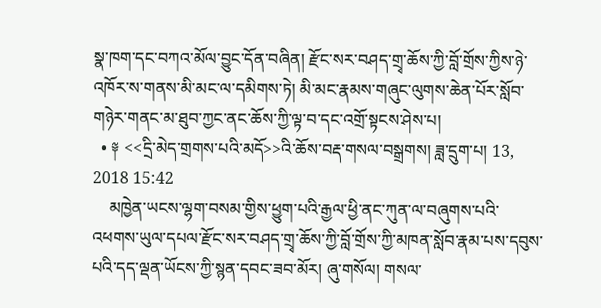སྣ་ཁག་དང་བཀའ་མོལ་བྱུང་དོན་བཞིན། རྫོང་སར་བཤད་གྲྭ་ཆོས་ཀྱི་བློ་གྲོས་ཀྱིས་ཉེ་འཁོར་ས་གནས་མི་མང་ལ་དམིགས་ཏེ། མི་མང་རྣམས་གཞུང་ལུགས་ཆེན་པོར་སློབ་གཉེར་གནང་མ་ཐུབ་ཀྱང་ནང་ཆོས་ཀྱི་ལྟ་བ་དང་འགྲོ་སྟངས་ཤེས་པ།
  • ༈ <<དྲི་མེད་གྲགས་པའི་མདོ>>འི་ཆོས་བརྡ་གསལ་བསྒྲགས། ཟླ་དྲུག་པ། 13, 2018 15:42
    མཁྱེན་ཡངས་ལྷག་བསམ་གྱིས་ཕྱུག་པའི་རྒྱལ་ཕྱི་ནང་ཀུན་ལ་བཞུགས་པའི་འཕགས་ཡུལ་དཔལ་རྫོང་སར་བཤད་གྲྭ་ཆོས་ཀྱི་བློ་གྲོས་ཀྱི་མཁན་སློབ་རྣམ་པས་དབུས་པའི་དད་ལྡན་ཡོངས་ཀྱི་སྙན་དབང་ཟབ་མོར། ཞུ་གསོལ། གསལ་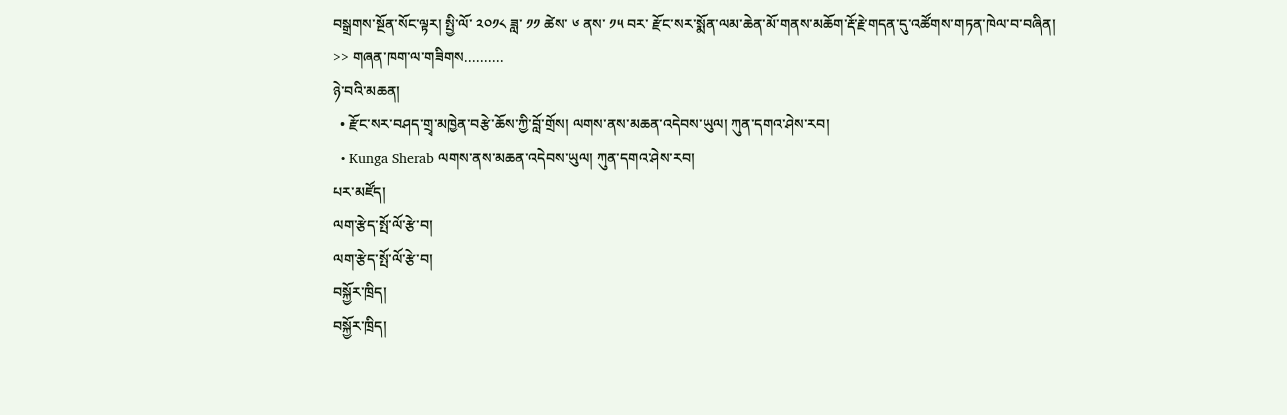བསྒྲགས་སྔོན་སོང་ལྟར། སྤྱི་ལོ་ ༢༠༡༨ ཟླ་ ༡༡ ཚེས་ ༦ ནས་ ༡༥ བར་ རྫོང་སར་སྨོན་ལམ་ཆེན་མོ་གནས་མཆོག་རྡོ་རྗེ་གདན་དུ་འཚོགས་གཏན་ཁེལ་བ་བཞིན།
>> གཞན་ཁག་ལ་གཟིགས..........
ཉེ་བའི་མཆན།
  • རྫོང་སར་བཤད་གྲྭ་མཁྱེན་བརྩེ་ཆོས་ཀྱི་བློ་གྲོས། ལགས་ནས་མཆན་འདེབས་ཡུལ། ཀུན་དགའ་ཤེས་རབ།
  • Kunga Sherab ལགས་ནས་མཆན་འདེབས་ཡུལ། ཀུན་དགའ་ཤེས་རབ།
པར་མཛོད།
ལག་རྩེད་སྤོ་ལོ་རྩེ་བ།
ལག་རྩེད་སྤོ་ལོ་རྩེ་བ།
བསྐྱོར་ཁྲིད།
བསྐྱོར་ཁྲིད།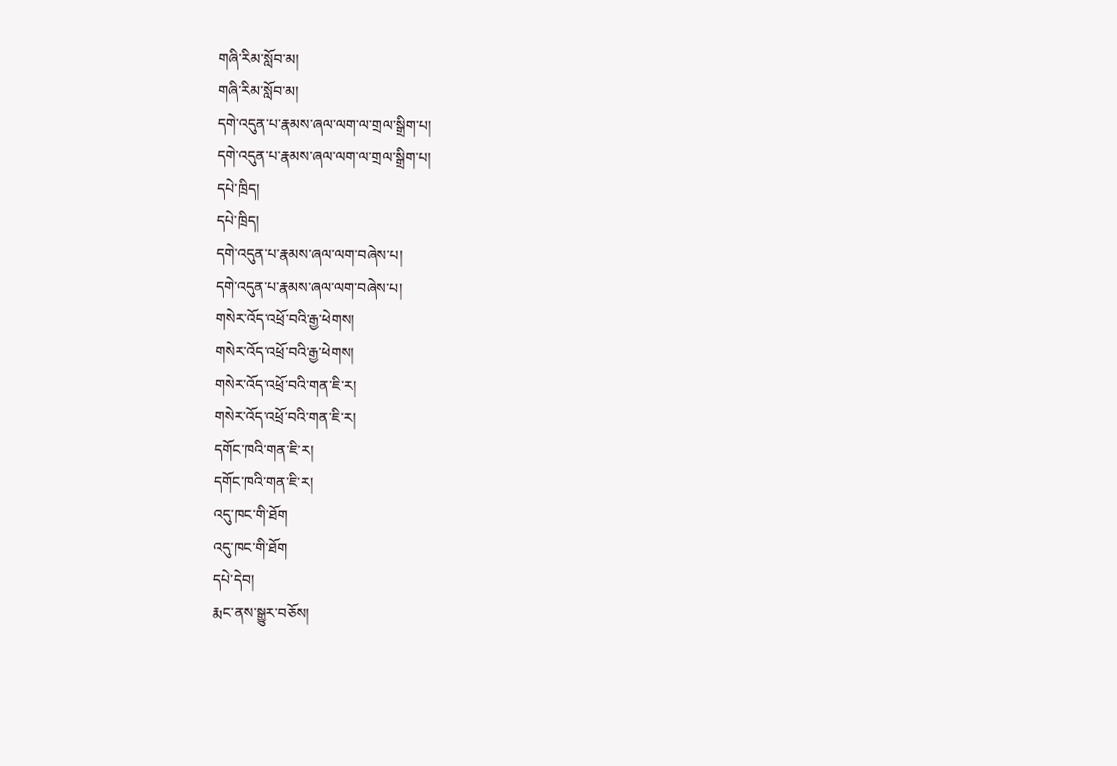གཞི་རིམ་སློབ་མ།
གཞི་རིམ་སློབ་མ།
དགེ་འདུན་པ་རྣམས་ཞལ་ལག་ལ་གྲལ་སྒྲིག་པ།
དགེ་འདུན་པ་རྣམས་ཞལ་ལག་ལ་གྲལ་སྒྲིག་པ།
དཔེ་ཁྲིད།
དཔེ་ཁྲིད།
དགེ་འདུན་པ་རྣམས་ཞལ་ལག་བཞེས་པ།
དགེ་འདུན་པ་རྣམས་ཞལ་ལག་བཞེས་པ།
གསེར་འོད་འཕྲོ་བའི་རྒྱ་ཕེགས།
གསེར་འོད་འཕྲོ་བའི་རྒྱ་ཕེགས།
གསེར་འོད་འཕྲོ་བའི་གན་ཇི་ར།
གསེར་འོད་འཕྲོ་བའི་གན་ཇི་ར།
དགོང་ཁའི་གན་ཇི་ར།
དགོང་ཁའི་གན་ཇི་ར།
འདུ་ཁང་གི་ཐོག
འདུ་ཁང་གི་ཐོག
དཔེ་དེབ།
རྨང་ནས་སྒྱུར་བཅོས།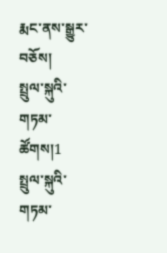རྨང་ནས་སྒྱུར་བཅོས།
སྤྲུལ་སྐུའི་གཏམ་ཚོགས།1
སྤྲུལ་སྐུའི་གཏམ་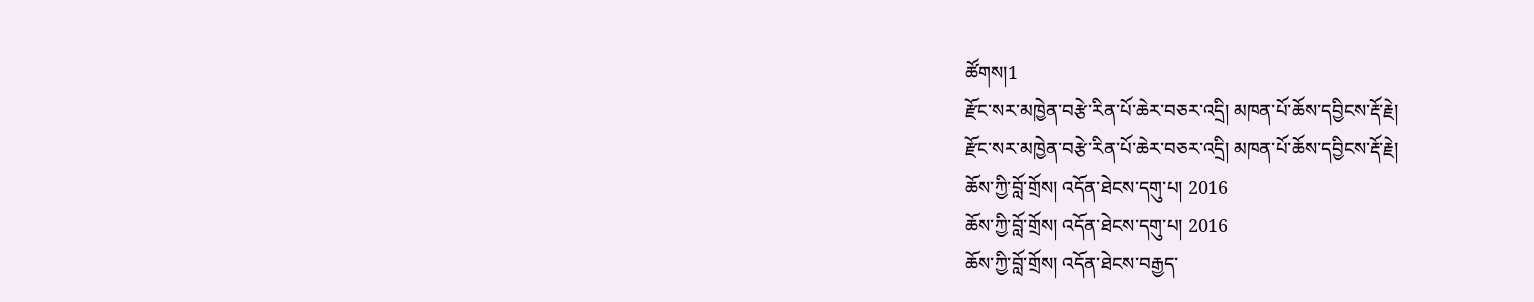ཚོགས།1
རྫོང་སར་མཁྱེན་བརྩེ་རིན་པོ་ཆེར་བཅར་འདྲི། མཁན་པོ་ཆོས་དབྱིངས་རྡོ་རྗེ།
རྫོང་སར་མཁྱེན་བརྩེ་རིན་པོ་ཆེར་བཅར་འདྲི། མཁན་པོ་ཆོས་དབྱིངས་རྡོ་རྗེ།
ཆོས་ཀྱི་བློ་གྲོས། འདོན་ཐེངས་དགུ་པ། 2016
ཆོས་ཀྱི་བློ་གྲོས། འདོན་ཐེངས་དགུ་པ། 2016
ཆོས་ཀྱི་བློ་གྲོས། འདོན་ཐེངས་བརྒྱད་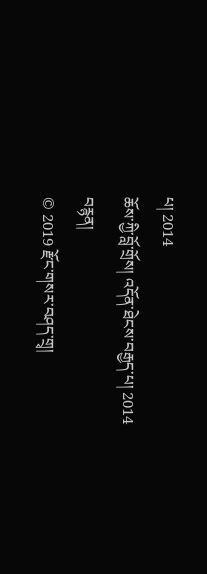པ། 2014
ཆོས་ཀྱི་བློ་གྲོས། འདོན་ཐེངས་བརྒྱད་པ། 2014
བརྙན།
© 2019 རྫོང་གསར་བཤད་གྲྭ།